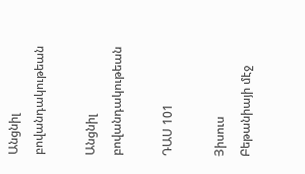Անցնիլ բովանդակութեան

Անցնիլ բովանդակութեան

ԴԱՍ 101

Յիսուս Բեթանիայի մէջ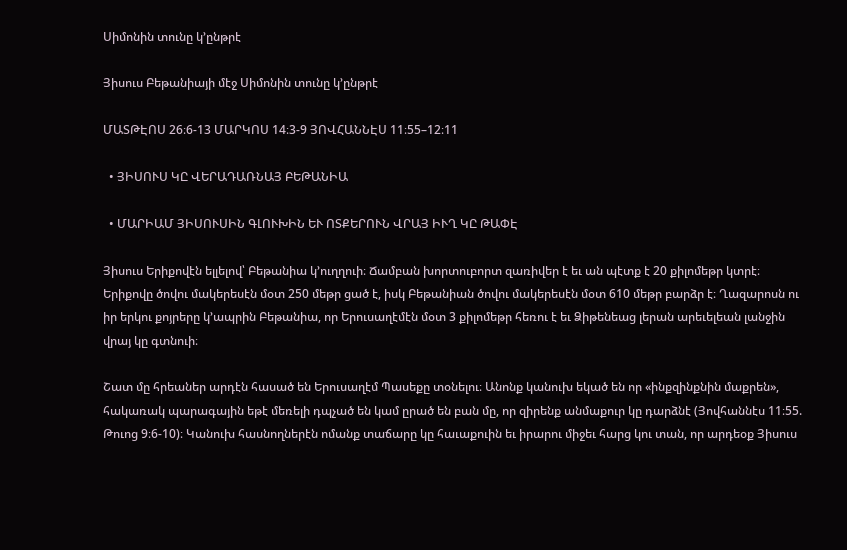Սիմոնին տունը կ’ընթրէ

Յիսուս Բեթանիայի մէջ Սիմոնին տունը կ’ընթրէ

ՄԱՏԹԷՈՍ 26։6-13 ՄԱՐԿՈՍ 14։3-9 ՅՈՎՀԱՆՆԷՍ 11։55–12։11

  • ՅԻՍՈՒՍ ԿԸ ՎԵՐԱԴԱՌՆԱՅ ԲԵԹԱՆԻԱ

  • ՄԱՐԻԱՄ ՅԻՍՈՒՍԻՆ ԳԼՈՒԽԻՆ ԵՒ ՈՏՔԵՐՈՒՆ ՎՐԱՅ ԻՒՂ ԿԸ ԹԱՓԷ

Յիսուս Երիքովէն ելլելով՝ Բեթանիա կ’ուղղուի։ Ճամբան խորտուբորտ զառիվեր է եւ ան պէտք է 20 քիլոմեթր կտրէ։ Երիքովը ծովու մակերեսէն մօտ 250 մեթր ցած է, իսկ Բեթանիան ծովու մակերեսէն մօտ 610 մեթր բարձր է։ Ղազարոսն ու իր երկու քոյրերը կ’ապրին Բեթանիա, որ Երուսաղէմէն մօտ 3 քիլոմեթր հեռու է եւ Ձիթենեաց լերան արեւելեան լանջին վրայ կը գտնուի։

Շատ մը հրեաներ արդէն հասած են Երուսաղէմ Պասեքը տօնելու։ Անոնք կանուխ եկած են որ «ինքզինքնին մաքրեն», հակառակ պարագային եթէ մեռելի դպչած են կամ ըրած են բան մը, որ զիրենք անմաքուր կը դարձնէ (Յովհաննէս 11։55. Թուոց 9։6-10)։ Կանուխ հասնողներէն ոմանք տաճարը կը հաւաքուին եւ իրարու միջեւ հարց կու տան, որ արդեօք Յիսուս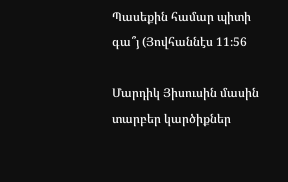Պասեքին համար պիտի գա՞յ (Յովհաննէս 11։56

Մարդիկ Յիսուսին մասին տարբեր կարծիքներ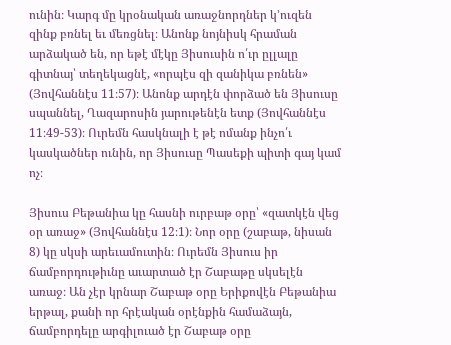ունին։ Կարգ մը կրօնական առաջնորդներ կ’ուզեն զինք բռնել եւ մեռցնել։ Անոնք նոյնիսկ հրաման արձակած են, որ եթէ մէկը Յիսուսին ո՛ւր ըլլալը գիտնայ՝ տեղեկացնէ, «որպէս զի զանիկա բռնեն» (Յովհաննէս 11։57)։ Անոնք արդէն փորձած են Յիսուսը սպաննել, Ղազարոսին յարութենէն ետք (Յովհաննէս 11։49-53)։ Ուրեմն հասկնալի է թէ ոմանք ինչո՛ւ կասկածներ ունին, որ Յիսուսը Պասեքի պիտի գայ կամ ոչ։

Յիսուս Բեթանիա կը հասնի ուրբաթ օրը՝ «զատկէն վեց օր առաջ» (Յովհաննէս 12։1)։ Նոր օրը (շաբաթ, նիսան 8) կը սկսի արեւամուտին։ Ուրեմն Յիսուս իր ճամբորդութիւնը աւարտած էր Շաբաթը սկսելէն առաջ։ Ան չէր կրնար Շաբաթ օրը Երիքովէն Բեթանիա երթալ, քանի որ հրէական օրէնքին համաձայն, ճամբորդելը արգիլուած էր Շաբաթ օրը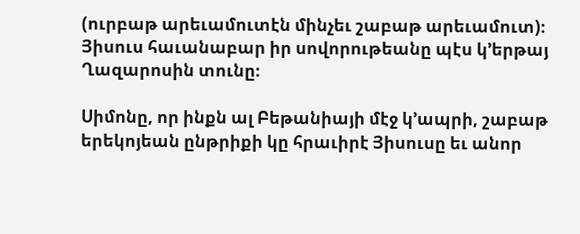(ուրբաթ արեւամուտէն մինչեւ շաբաթ արեւամուտ)։ Յիսուս հաւանաբար իր սովորութեանը պէս կ’երթայ Ղազարոսին տունը։

Սիմոնը, որ ինքն ալ Բեթանիայի մէջ կ’ապրի, շաբաթ երեկոյեան ընթրիքի կը հրաւիրէ Յիսուսը եւ անոր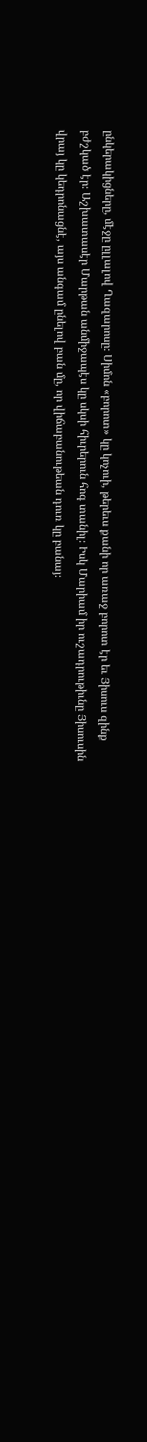ընկերակիցները, մէջը ըլլալով Ղազարոսը։ Սիմոն «բորոտ» կը կոչուի, թերեւս քանի որ առաջ բորոտ էր եւ Յիսուս զինք բժշկած էր։ Աշխատասէր Մարթան անմիջապէս կը սկսի հիւրերուն հոգ տանիլ։ Իսկ Մարիամ իր ուշադրութիւնը Յիսուսին վրայ կը կեդրոնացնէ, այս անգամ ընելով բան մը, որ վիճաբանութեան դուռ կը բանայ։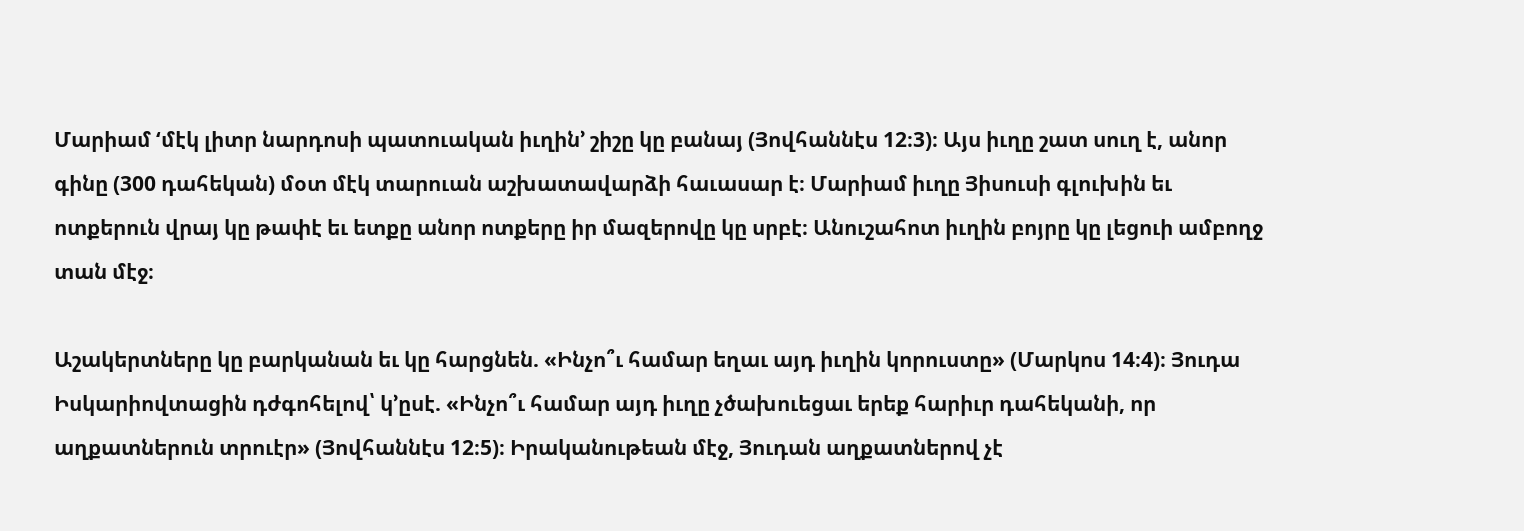Մարիամ ‘մէկ լիտր նարդոսի պատուական իւղին’ շիշը կը բանայ (Յովհաննէս 12։3)։ Այս իւղը շատ սուղ է, անոր գինը (300 դահեկան) մօտ մէկ տարուան աշխատավարձի հաւասար է։ Մարիամ իւղը Յիսուսի գլուխին եւ ոտքերուն վրայ կը թափէ եւ ետքը անոր ոտքերը իր մազերովը կը սրբէ։ Անուշահոտ իւղին բոյրը կը լեցուի ամբողջ տան մէջ։

Աշակերտները կը բարկանան եւ կը հարցնեն. «Ինչո՞ւ համար եղաւ այդ իւղին կորուստը» (Մարկոս 14։4)։ Յուդա Իսկարիովտացին դժգոհելով՝ կ’ըսէ. «Ինչո՞ւ համար այդ իւղը չծախուեցաւ երեք հարիւր դահեկանի, որ աղքատներուն տրուէր» (Յովհաննէս 12։5)։ Իրականութեան մէջ, Յուդան աղքատներով չէ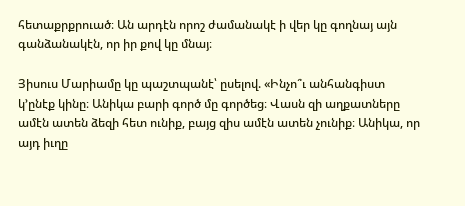հետաքրքրուած։ Ան արդէն որոշ ժամանակէ ի վեր կը գողնայ այն գանձանակէն, որ իր քով կը մնայ։

Յիսուս Մարիամը կը պաշտպանէ՝ ըսելով. «Ինչո՞ւ անհանգիստ կ’ընէք կինը։ Անիկա բարի գործ մը գործեց։ Վասն զի աղքատները ամէն ատեն ձեզի հետ ունիք, բայց զիս ամէն ատեն չունիք։ Անիկա, որ այդ իւղը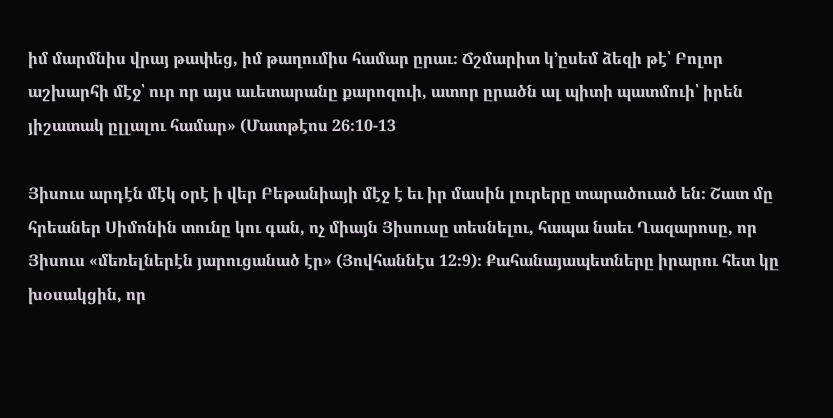իմ մարմնիս վրայ թափեց, իմ թաղումիս համար ըրաւ։ Ճշմարիտ կ’ըսեմ ձեզի թէ՝ Բոլոր աշխարհի մէջ՝ ուր որ այս աւետարանը քարոզուի, ատոր ըրածն ալ պիտի պատմուի՝ իրեն յիշատակ ըլլալու համար» (Մատթէոս 26։10-13

Յիսուս արդէն մէկ օրէ ի վեր Բեթանիայի մէջ է եւ իր մասին լուրերը տարածուած են։ Շատ մը հրեաներ Սիմոնին տունը կու գան, ոչ միայն Յիսուսը տեսնելու, հապա նաեւ Ղազարոսը, որ Յիսուս «մեռելներէն յարուցանած էր» (Յովհաննէս 12։9)։ Քահանայապետները իրարու հետ կը խօսակցին, որ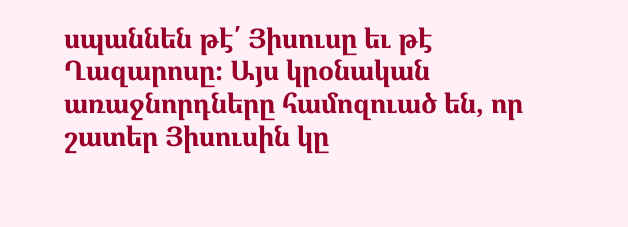սպաննեն թէ՛ Յիսուսը եւ թէ Ղազարոսը։ Այս կրօնական առաջնորդները համոզուած են, որ շատեր Յիսուսին կը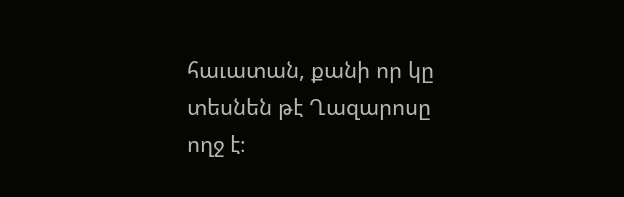հաւատան, քանի որ կը տեսնեն թէ Ղազարոսը ողջ է։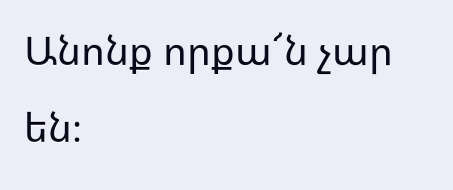Անոնք որքա՜ն չար են։